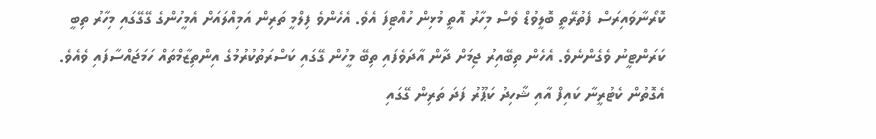ކޮރޯނާވައިރަސް ފެތުރޭތީ ބޮލީވުޑް ވެސް މިހާރު އޮތީ މުޅިން ހުއްޓިފަ އެވެ. އެހެންވެ ފިލްމީ ތަރިން އަމިއްލައަށް އެމީހުންގެ ގޭގޭގައި މިހާރު ތިބީ ކަރަންޓީނު ވެގެންނެވެ. އެހެން ތިބޭއިރު ޖިމަށް ދާން އާދަވެފައި ތިބޭ މީހުން ގޭގައި ކަސްރަތުކުރުމުގެ އިންތިޒާމްތައް ހަމަޖައްސާފައި ވެއެވެ.
އެގޮތުން ކެޓުރީނާ ކައިފް އާއި ޝާހިދު ކަޕޫރު ފަދަ ތަރިން ގޭގައި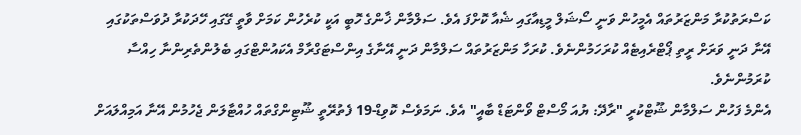ކަސްރަތުކުރާ މަންޒަރުތައް އެމީހުން ވަނީ ސޯޝަލް މީޑިއާގައި ޝެއާ ކޮށްފަ އެވެ. ސަލްމާން ޚާންގެ ހޮބީ އަކީ ކުރެހުން ކަމަށް ވާތީ ގޭގައި ހޭދަކުރާ ދުވަސްތަކުގައި އޭނާ ދަނީ ވަރަށް ރީތި ޕޯޓްރެއިޓެއް ކުރަހަމުންނެވެ. ކުރަހާ މަންޒަރުތައް ސަލްމާން ދަނީ އޭނާގެ އިންސްޓަގްރާމް އެކައުންޓްގައި ބެލުންތެރިންނާ ހިއްސާ ކުރަމުންނެވެ.
އެންމެ ފަހުން ސަލްމާން ޝޫޓްކުރީ "ރާދޭ: ޔުއަ މޯސްޓް ވޯންޓަޑް ބާއީ" އެވެ. ނަމަވެސް ކޮވިޑް-19 ފެތުރޭތީ ޝޫޓިންގްތައް ހުއްޓާލަން ޖެހުމުން އޭނާ އަމިއްލައަށް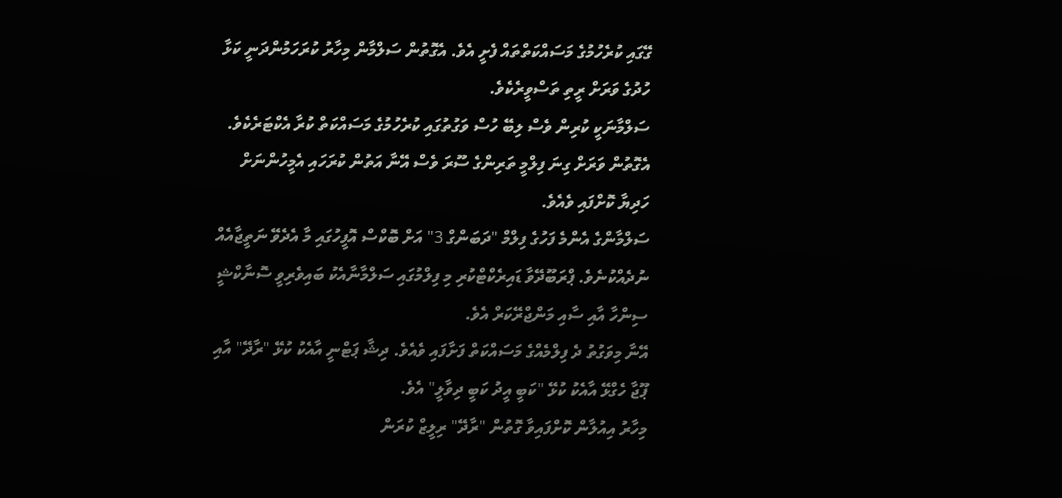ގޭގައި ކުރެހުމުގެ މަސައްކަތްތައް ފެށީ އެވެ. އެގޮތުން ސަލްމާން މިހާރު ކުރަހަމުންދަނީ ކަޅާ ހުދުގެ ވަރަށް ރީތި ތަސްވީރެކެވެ.
ސަލްމާނަކީ ކުރިން ވެސް ލިބޭ ހުސް ވަގުތުގައި ކުރެހުމުގެ މަސައްކަތް ކުރާ އެކްޓަރެކެވެ. އެގޮތުން ވަރަށް ގިނަ ފިލްމީ ތަރިންގެ ސޫރަ ވެސް އޭނާ އަތުން ކުރަހައި އެމީހުންނަށް ހަދިޔާ ކޮށްފައި ވެއެވެ.
ސަލްމާންގެ އެންމެ ފަހުގެ ފިލްމް "ދަބަންގް 3" އަށް ބޮކްސް އޮފީހުގައި މާ އެދެވޭ ނަތީޖާއެއް ނުދެއްކުނެވެ. ޕްރަބޫދޭވާ ޑައިރެކްޓްކުރި މި ފިލްމުގައި ސަލްމާނާއެކު ބައިވެރިވީ ސޮނާކްޝީ ސިންހާ އާއި ސާއި މަންޖްރޭކަރް އެވެ.
އޭނާ މިވަގުތު ދެ ފިލްމެއްގެ މަސައްކަތް ފަށާފައި ވެއެވެ. ދިޝާ ޕަޓްނީ އާއެކު ކުޅޭ "ރާދޭ" އާއި ޕޫޖާ ހެގްޅޭ އާއެކު ކުޅޭ "ކަބީ އީދު ކަބީ ދިވާލީ" އެވެ.
މިހާރު އިއުލާން ކޮށްފައިވާ ގޮތުން "ރާދޭ" ރިލީޒް ކުރަން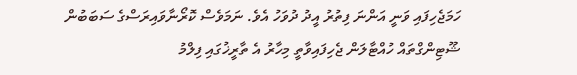ހަމަޖެހިފައި ވަނީ އަންނަ ފިތުރު އީދު ދުވަހު އެވެ. ނަމަވެސް ކޮރޯނާވައިރަސްގެ ސަބަބުން ޝޫޓިންގްތައް ހުއްޓާލަން ޖެހިފައިވާތީ މިހާރު އެ ތާރީޚުގައި ފިލްމު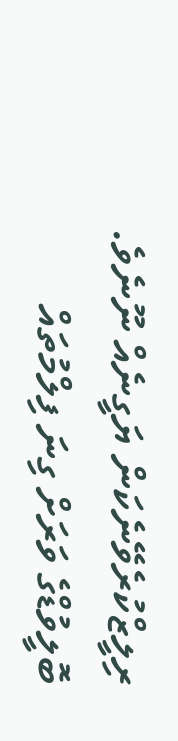ރިލީޒްކުރެވޭނެކަން ޔަގީނެއް ނޫނެވެ.
ބޮލީވުޑްގެ ވަރަށް ގިނަ ފިލްމުތައް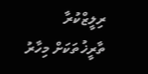ރިލީޒްކުރާ ތާރީޚުތަކަށް މިހާރު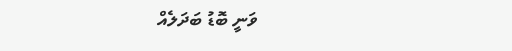ވަނީ ބޮޑު ބަދަލެއް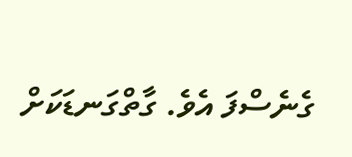ގެނެސްފަ އެވެ. ގާތްގަނޑަކަށް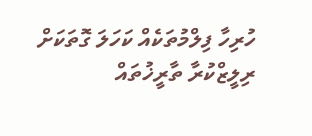ހުރިހާ ފިލްމުތަކެއް ކަހަލަ ގޮތަކަށް ރިލީޒްކުރާ ތާރީޚުތައް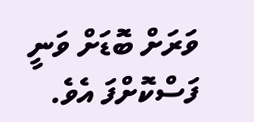ވަރަށް ބޮޑަށް ވަނީ ފަސްކޮށްފަ އެވެ.